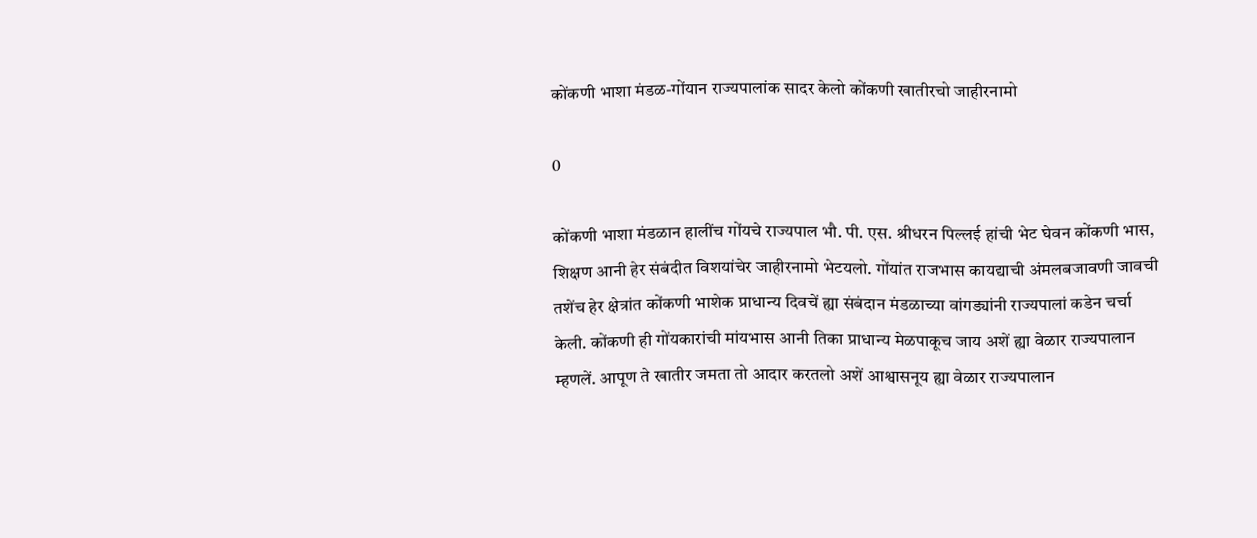कोंकणी भाशा मंडळ-गोंयान राज्यपालांक सादर केलो कोंकणी खातीरचो जाहीरनामो

0

कोंकणी भाशा मंडळान हालींच गोंयचे राज्यपाल भौ. पी. एस. श्रीधरन पिल्लई हांची भेट घेवन कोंकणी भास, शिक्षण आनी हेर संबंदीत विशयांचेर जाहीरनामो भेटयलो. गोंयांत राजभास कायद्याची अंमलबजावणी जावची तशेंच हेर क्षेत्रांत कोंकणी भाशेक प्राधान्य दिवचें ह्या संबंदान मंडळाच्या वांगड्यांनी राज्यपालां कडेन चर्चा केली. कोंकणी ही गोंयकारांची मांयभास आनी तिका प्राधान्य मेळपाकूच जाय अशें ह्या वेळार राज्यपालान म्हणलें. आपूण ते खातीर जमता तो आदार करतलो अशें आश्वासनूय ह्या वेळार राज्यपालान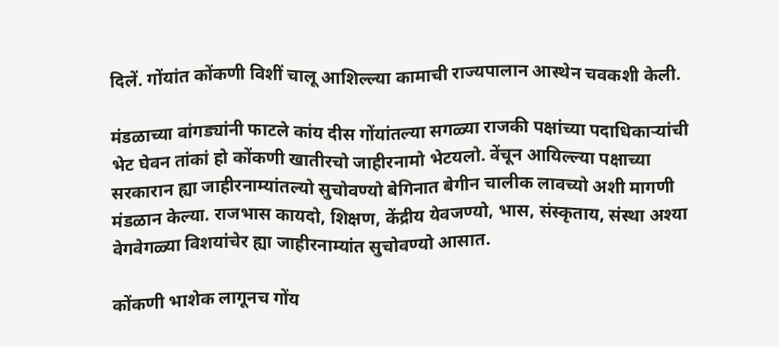दिलें. गोंयांत कोंकणी विशीं चालू आशिल्ल्या कामाची राज्यपालान आस्थेन चवकशी केली.

मंडळाच्या वांगड्यांनी फाटले कांय दीस गोंयांतल्या सगळ्या राजकी पक्षांच्या पदाधिकार्‍यांची भेट घेवन तांकां हो कोंकणी खातीरचो जाहीरनामो भेटयलो. वेंचून आयिल्ल्या पक्षाच्या सरकारान ह्या जाहीरनाम्यांतल्यो सुचोवण्यो बेगिनात बेगीन चालीक लावच्यो अशी मागणी मंडळान केल्या. राजभास कायदो, शिक्षण, केंद्रीय येवजण्यो, भास, संस्कृताय, संस्था अश्या वेगवेगळ्या विशयांचेर ह्या जाहीरनाम्यांत सुचोवण्यो आसात.

कोंकणी भाशेक लागूनच गोंय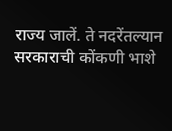राज्य जालें. ते नदरेंतल्यान सरकाराची कोंकणी भाशे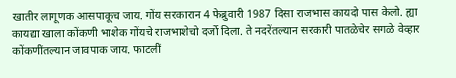खातीर लागूणक आसपाकूच जाय. गोंय सरकारान 4 फेब्रुवारी 1987 दिसा राजभास कायदो पास केलो. ह्या कायद्या खाला कोंकणी भाशेक गोंयचे राजभाशेचो दर्जो दिला. ते नदरेंतल्यान सरकारी पातळेचेर सगळे वेव्हार कोंकणींतल्यान जावपाक जाय. फाटलीं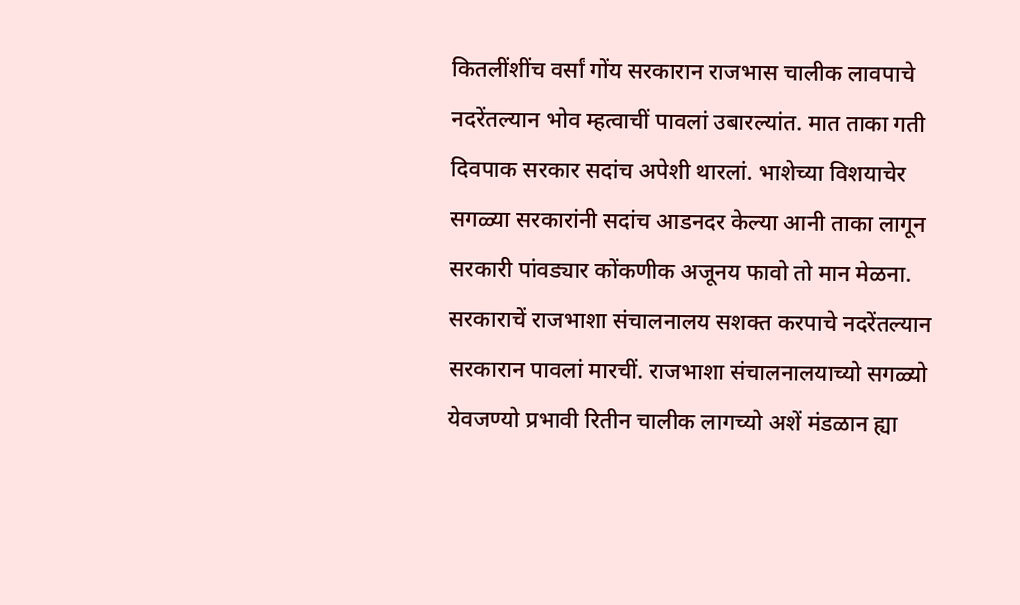कितलींशींच वर्सां गोंय सरकारान राजभास चालीक लावपाचे नदरेंतल्यान भोव म्हत्वाचीं पावलां उबारल्यांत. मात ताका गती दिवपाक सरकार सदांच अपेशी थारलां. भाशेच्या विशयाचेर सगळ्या सरकारांनी सदांच आडनदर केल्या आनी ताका लागून सरकारी पांवड्यार कोंकणीक अजूनय फावो तो मान मेळना. सरकाराचें राजभाशा संचालनालय सशक्त करपाचे नदरेंतल्यान सरकारान पावलां मारचीं. राजभाशा संचालनालयाच्यो सगळ्यो येवजण्यो प्रभावी रितीन चालीक लागच्यो अशें मंडळान ह्या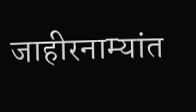जाहीरनाम्यांत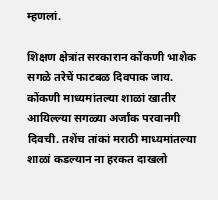म्हणलां.

शिक्षण क्षेत्रांत सरकारान कोंकणी भाशेक सगळे तरेचें फाटबळ दिवपाक जाय. कोंकणी माध्यमांतल्या शाळां खातीर आयिल्ल्या सगळ्या अर्जांक परवानगी दिवची. तशेंच तांकां मराठी माध्यमांतल्या शाळां कडल्यान ना हरकत दाखलो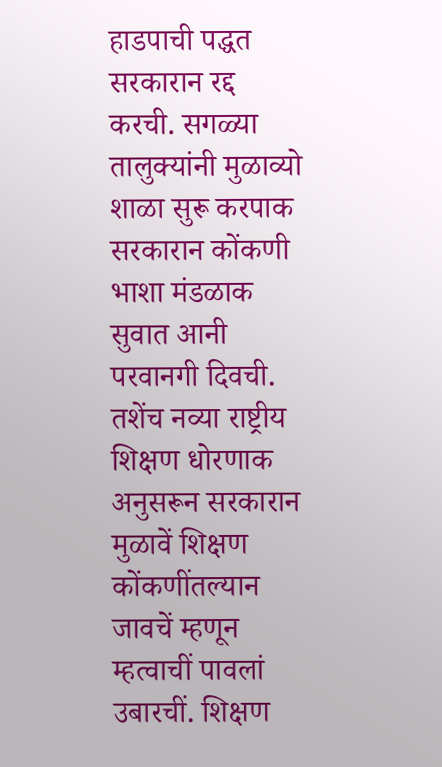हाडपाची पद्धत सरकारान रद्द करची. सगळ्या तालुक्यांनी मुळाव्यो शाळा सुरू करपाक सरकारान कोंकणी भाशा मंडळाक सुवात आनी परवानगी दिवची. तशेंच नव्या राष्ट्रीय शिक्षण धोरणाक अनुसरून सरकारान मुळावें शिक्षण कोंकणींतल्यान जावचें म्हणून म्हत्वाचीं पावलां उबारचीं. शिक्षण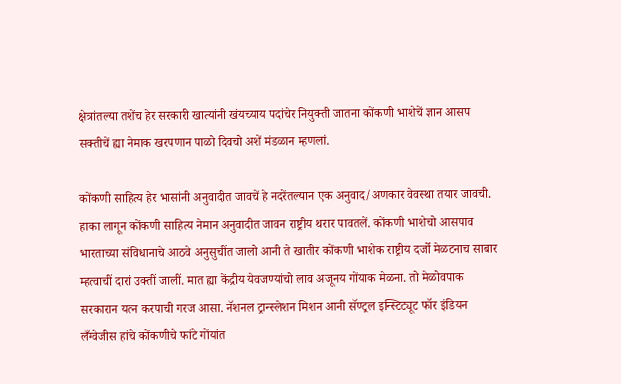क्षेत्रांतल्या तशेंच हेर सरकारी खात्यांनी खंयच्याय पदांचेर नियुक्ती जातना कोंकणी भाशेचें ज्ञान आसप सक्तीचें ह्या नेमाक खरपणान पाळो दिवचो अशें मंडळान म्हणलां.

कोंकणी साहित्य हेर भासांनी अनुवादीत जावचें हे नदरेंतल्यान एक अनुवाद/अणकार वेवस्था तयार जावची. हाका लागून कोंकणी साहित्य नेमान अनुवादीत जावन राष्ट्रीय थरार पावतलें. कोंकणी भाशेचो आसपाव भारताच्या संविधानाचे आठवे अनुसुचींत जालो आनी ते खातीर कोंकणी भाशेक राष्ट्रीय दर्जो मेळटनाच साबार म्हत्वाचीं दारां उक्तीं जालीं. मात ह्या केंद्रीय येवजण्यांचो लाव अजूनय गोंयाक मेळना. तो मेळोवपाक सरकारान यत्न करपाची गरज आसा. नॅशनल ट्रान्स्लेशन मिशन आनी सॅण्ट्रल इन्स्टिट्यूट फॉर इंडियन लँग्वेजीस हांचे कोंकणीचे फांटे गोंयांत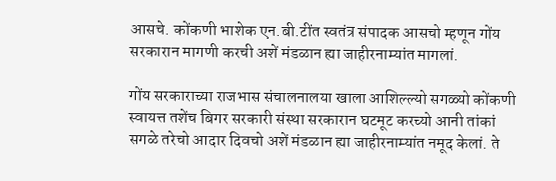आसचे. कोंकणी भाशेक एन.बी.टींत स्वतंत्र संपादक आसचो म्हणून गोंय सरकारान मागणी करची अशें मंडळान ह्या जाहीरनाम्यांत मागलां.

गोंय सरकाराच्या राजभास संचालनालया खाला आशिल्ल्यो सगळ्यो कोंकणी स्वायत्त तशेंच बिगर सरकारी संस्था सरकारान घटमूट करच्यो आनी तांकां सगळे तरेचो आदार दिवचो अशें मंडळान ह्या जाहीरनाम्यांत नमूद केलां. ते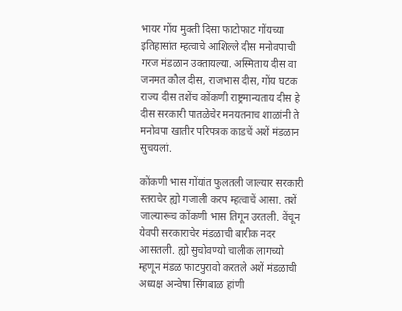भायर गोंय मुक्ती दिसा फाटोफाट गोंयच्या इतिहासांत म्हत्वाचे आशिल्ले दीस मनोवपाची गरज मंडळान उक्तायल्या. अस्मिताय दीस वा जनमत कौल दीस, राजभास दीस, गोंय घटक राज्य दीस तशेंच कोंकणी राष्ट्रमान्यताय दीस हे दीस सरकारी पातळेचेर मनयतनाच शाळांनी ते मनोवपा खातीर परिपत्रक काडचें अशें मंडळान सुचयलां.

कोंकणी भास गोंयांत फुलतली जाल्यार सरकारी स्तराचेर ह्यो गजाली करप म्हत्वाचें आसा. तशें जाल्यारूच कोंकणी भास तिगून उरतली. वेंचून येवपी सरकाराचेर मंडळाची बारीक नदर आसतली. ह्यो सुचोवण्यो चालीक लागच्यो म्हणून मंडळ फाटपुरावो करतले अशें मंडळाची अध्यक्ष अन्वेषा सिंगबाळ हांणी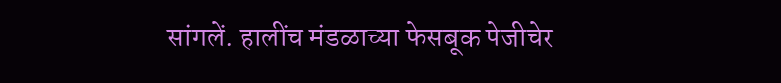सांगलें. हालींच मंडळाच्या फेसबूक पेजीचेर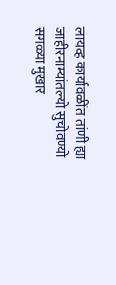लायव्ह कार्यावळींत तांणी ह्या जाहीरनाम्यांतल्यो सुचोवण्यो सगळ्या मुखार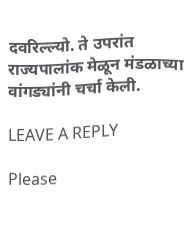दवरिल्ल्यो. ते उपरांत राज्यपालांक मेळून मंडळाच्या वांगड्यांनी चर्चा केली.

LEAVE A REPLY

Please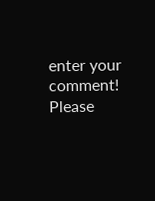enter your comment!
Please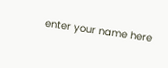enter your name here